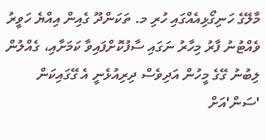މާލޭގެ ހަނިގޯޅިއެއްގައި ހުރި މ. ތަކަންދޫ ގެއިން އިއްޔެ ހަވީރު ވެއްޓުނު ފާރު މިހާރު ނަގައި ސާފުކޮށްފައިވާ ކަމަށާއި، ގެއްލުން ލިބުނު ގޭގެ މީހުން އަދިވެސް ދިރިއުޅެނީ އެ ގޭގައިކަން 'ސަން'އަށް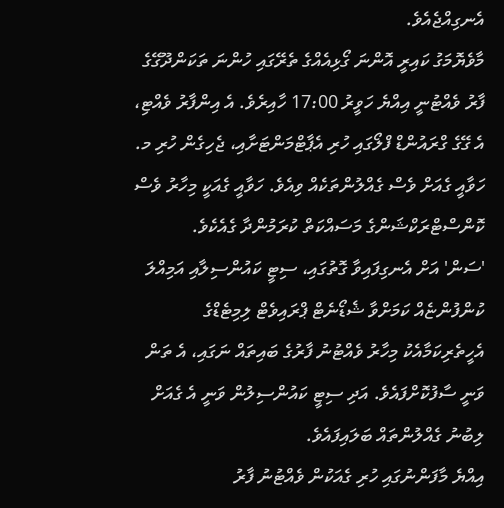އެނގިއްޖެއެވެ.
މާވެޔޮމަގު ކައިރީ އޮންނަ ގޯޅިއެއްގެ ތެރޭގައި ހުންނަ ތަކަންދޫގޭގެ ފާރު ވެއްޓުނީ އިއްޔެ ހަވީރު 17:00 ހާއިރެވެ. އެ އިންފާރު ވެއްޓި، އެ ގޭގެ ގްރައުންޑް ފްލޯގައި ހުރި އެޕާޓްމަންޓަށާއި، ޖެހިގެން ހުރި މ. ހަވާއީ ގެއަށް ވެސް ގެއްލުންތަކެއް ވިއެވެ. ހަވާއީ ގެއަކީ މިހާރު ވެސް ކޮންސްޓްރަކްޝަންގެ މަސައްކަތް ކުރަމުންދާ ގެއެކެވެ.
'ސަން' އަށް އެނގިފައިވާ ގޮތުގައި، ސިޓީ ކައުންސިލާއި އަމިއްލަ ކުންފުންޏެއް ކަމަށްވާ ޝެޑޯނެޓް ޕްރައިވެޓް ލިމިޓެޑްގެ އެހީތެރިކަމާއެކު މިހާރު ވެއްޓުނު ފާރުގެ ބައިތައް ނަގައި، އެ ތަން ވަނީ ސާފުކޮށްފައެވެ. އަދި ސިޓީ ކައުންސިލުން ވަނީ އެ ގެއަށް ލިބުނު ގެއްލުންތައް ބަލައިފައެވެ.
އިއްޔެ މާފަންނުގައި ހުރި ގެއަކުން ވެއްޓުނު ފާރު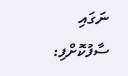ނަގައި ސާފުކޮށްފި: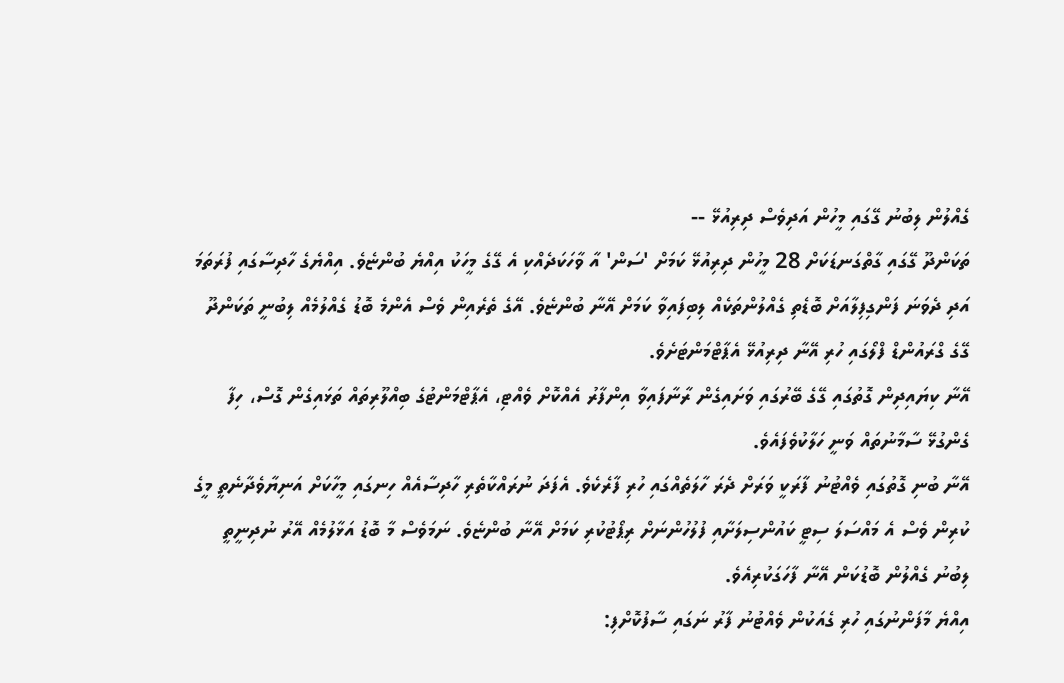ގެއްލުން ލިބުނު ގޭގައި މީހުން އަދިވެސް ދިރިއުޅޭ --
ތަކަންދޫ ގޭގައި ގާތްގަނޑަކަށް 28 މީހުން ދިރިއުޅޭ ކަމަށް 'ސަން' އާ ވާހަކަދެއްކި އެ ގޭގެ މީހަކު އިއްޔެ ބުންޏެވެ. އިއްޔެގެ ހާދިސާގައި ފުރަތަމަ އަދި ދެވަނަ ފަންގިފިލާއަށް ބޮޑެތި ގެއްލުންތަކެއް ލިބިފައިވާ ކަމަށް އޭނާ ބުންޏެވެ. އޭގެ ތެރެއިން ވެސް އެންމެ ބޮޑު ގެއްލުމެއް ލިބުނީ ތަކަންދޫ ގޭގެ ގްރައުންޑް ފްލޯގައި ހުރި އޭނާ ދިރިއުޅޭ އެޕާޓްމަންޓަށެވެ.
އޭނާ ކިޔައިދިން ގޮތުގައި ގޭގެ ބޭރުގައި ވަށައިގެން ރާނާފައިވާ އިންފާރު އެއްކޮށް ވެއްޓި، އެޕާޓްމަންޓުގެ ބިއްލޫރިތައް ތަޅައިގެން ގޮސް، ހިފާ ގެންގުޅޭ ސާމާނުތައް ވަނީ ހަލާކުވެފައެވެ.
އޭނާ ބުނި ގޮތުގައި ވެއްޓުނު ފާރަކީ ވަރަށް ދެރަ ހާލަތެއްގައި ހުރި ފާރެކެވެ. އެފަދަ ނުރައްކާތެރި ހާދިސާއެއް ހިނގައި މީހާކަށް އަނިޔާވެދާނެތީ މީގެ ކުރިން ވެސް އެ މައްސަލަ ސިޓީ ކައުންސިލަށާއި ފުލުހުންނަށް ރިޕޯޓުކުރި ކަމަށް އޭނާ ބުންޏެވެ. ނަމަވެސް މާ ބޮޑު އަޅާލުމެއް އޭރު ނުދިނީތީ ލިބުނު ގެއްލުން ބޮޑުކަން އޭނާ ފާހަގަކުރިއެވެ.
އިއްޔެ މާފަންނުގައި ހުރި ގެއަކުން ވެއްޓުނު ފާރު ނަގައި ސާފުކޮށްފި: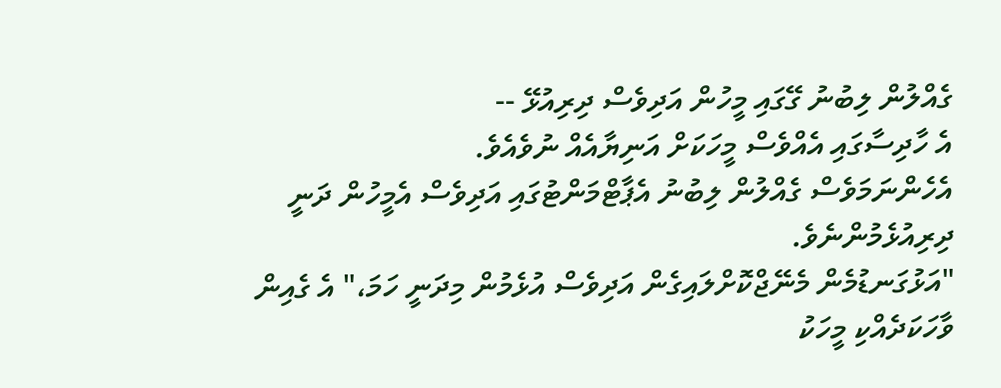ގެއްލުން ލިބުނު ގޭގައި މީހުން އަދިވެސް ދިރިއުޅޭ --
އެ ހާދިސާގައި އެއްވެސް މީހަކަށް އަނިޔާއެއް ނުވެއެވެ.
އެހެންނަމަވެސް ގެއްލުން ލިބުނު އެޕާޓްމަންޓުގައި އަދިވެސް އެމީހުން ދަނީ ދިރިއުޅެމުންނެވެ.
"އަޅުގަނޑުމެން މެނޭޖްކޮށްލައިގެން އަދިވެސް އުޅެމުން މިދަނީ ހަމަ،" އެ ގެއިން ވާހަކަދެއްކި މީހަކު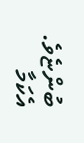ބުންޏެވެ.
އެކަމާ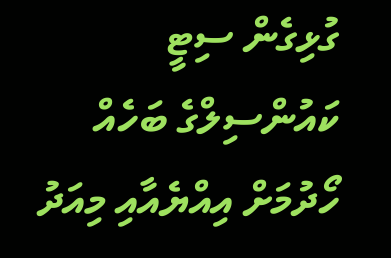ގުޅިގެން ސިޓީ ކައުންސިލްގެ ބަހެއް ހޯދުމަށް އިއްޔެއާއި މިއަދު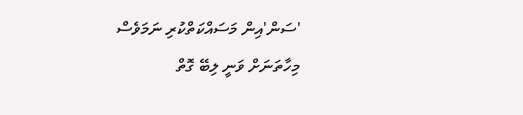'ސަން'އިން މަސައްކަތްކުރި ނަމަވެސް މިހާތަނަށް ވަނީ ލިބޭ ގޮތް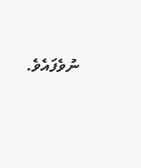ނުވެފައެވެ.